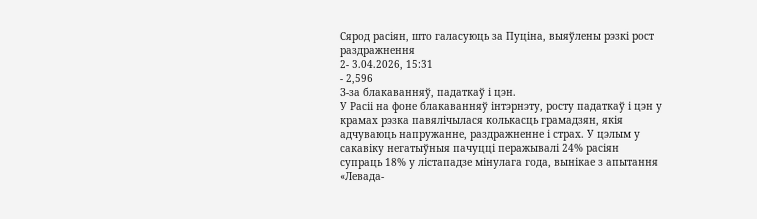Сярод расіян, што галасуюць за Пуціна, выяўлены рэзкі рост раздражнення
2- 3.04.2026, 15:31
- 2,596
З-за блакаванняў, падаткаў і цэн.
У Расіі на фоне блакаванняў інтэрнэту, росту падаткаў і цэн у крамах рэзка павялічылася колькасць грамадзян, якія адчуваюць напружанне, раздражненне і страх. У цэлым у сакавіку негатыўныя пачуцці перажывалі 24% расіян супраць 18% у лістападзе мінулага года, вынікае з апытання «Левада-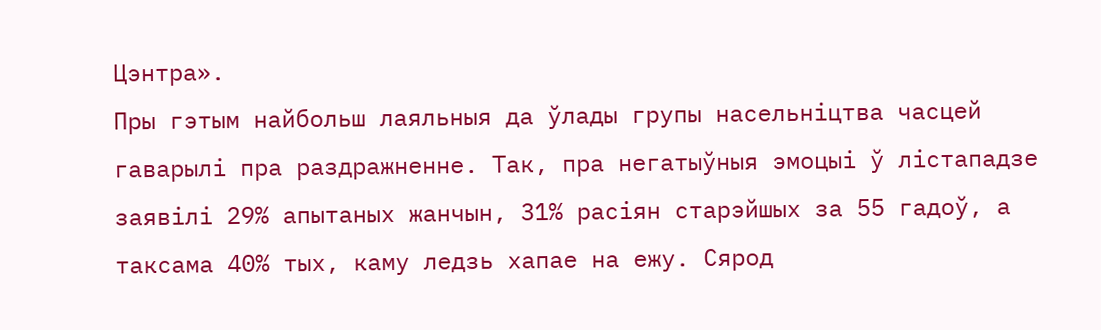Цэнтра».
Пры гэтым найбольш лаяльныя да ўлады групы насельніцтва часцей гаварылі пра раздражненне. Так, пра негатыўныя эмоцыі ў лістападзе заявілі 29% апытаных жанчын, 31% расіян старэйшых за 55 гадоў, а таксама 40% тых, каму ледзь хапае на ежу. Сярод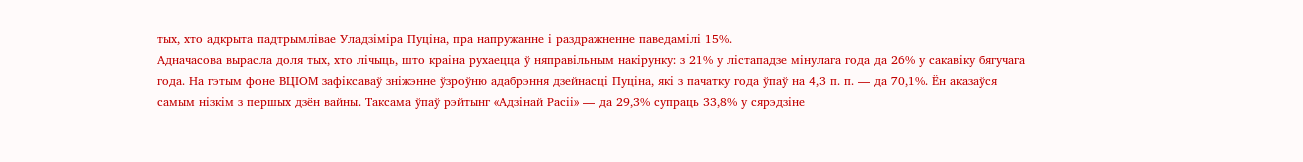тых, хто адкрыта падтрымлівае Уладзіміра Пуціна, пра напружанне і раздражненне паведамілі 15%.
Адначасова вырасла доля тых, хто лічыць, што краіна рухаецца ў няправільным накірунку: з 21% у лістападзе мінулага года да 26% у сакавіку бягучага года. На гэтым фоне ВЦІОМ зафіксаваў зніжэнне ўзроўню адабрэння дзейнасці Пуціна, які з пачатку года ўпаў на 4,3 п. п. — да 70,1%. Ён аказаўся самым нізкім з першых дзён вайны. Таксама ўпаў рэйтынг «Адзінай Расіі» — да 29,3% супраць 33,8% у сярэдзіне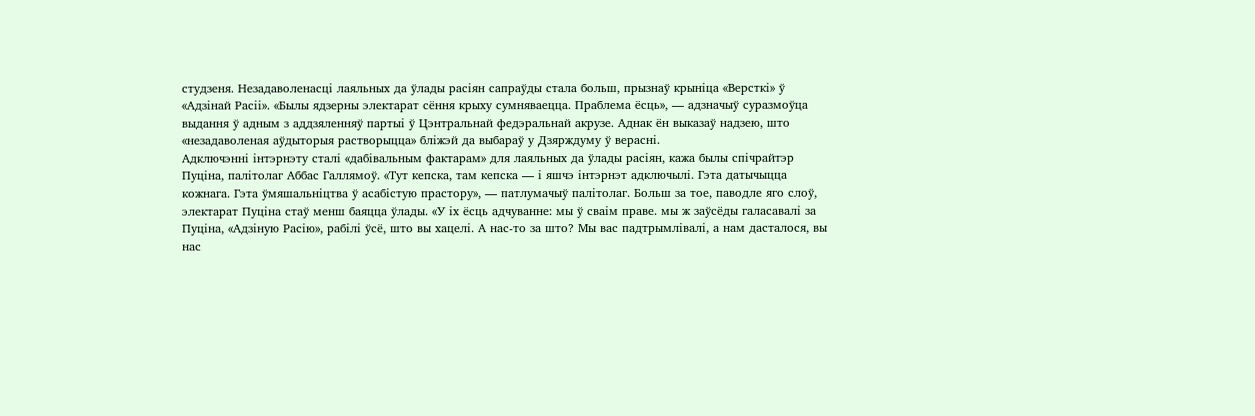студзеня. Незадаволенасці лаяльных да ўлады расіян сапраўды стала больш, прызнаў крыніца «Версткі» ў «Адзінай Расіі». «Былы ядзерны электарат сёння крыху сумняваецца. Праблема ёсць», — адзначыў суразмоўца выдання ў адным з аддзяленняў партыі ў Цэнтральнай федэральнай акрузе. Аднак ён выказаў надзею, што «незадаволеная аўдыторыя растворыцца» бліжэй да выбараў у Дзярждуму ў верасні.
Адключэнні інтэрнэту сталі «дабівальным фактарам» для лаяльных да ўлады расіян, кажа былы спічрайтэр Пуціна, палітолаг Аббас Галлямоў. «Тут кепска, там кепска — і яшчэ інтэрнэт адключылі. Гэта датычыцца кожнага. Гэта ўмяшальніцтва ў асабістую прастору», — патлумачыў палітолаг. Больш за тое, паводле яго слоў, электарат Пуціна стаў менш баяцца ўлады. «У іх ёсць адчуванне: мы ў сваім праве. мы ж заўсёды галасавалі за Пуціна, «Адзіную Расію», рабілі ўсё, што вы хацелі. А нас-то за што? Мы вас падтрымлівалі, а нам дасталося, вы нас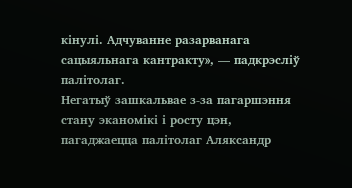кінулі. Адчуванне разарванага сацыяльнага кантракту», — падкрэсліў палітолаг.
Негатыў зашкальвае з-за пагаршэння стану эканомікі і росту цэн, пагаджаецца палітолаг Аляксандр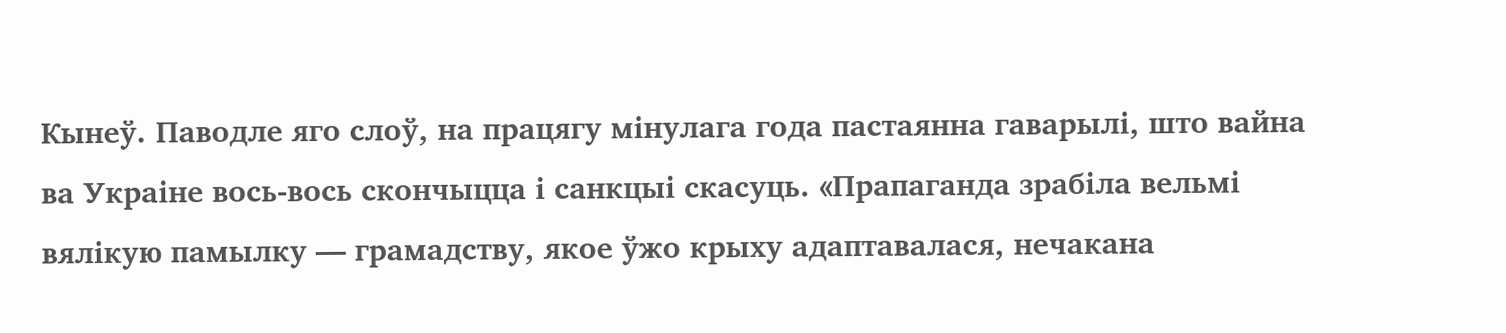Кынеў. Паводле яго слоў, на працягу мінулага года пастаянна гаварылі, што вайна ва Украіне вось-вось скончыцца і санкцыі скасуць. «Прапаганда зрабіла вельмі вялікую памылку — грамадству, якое ўжо крыху адаптавалася, нечакана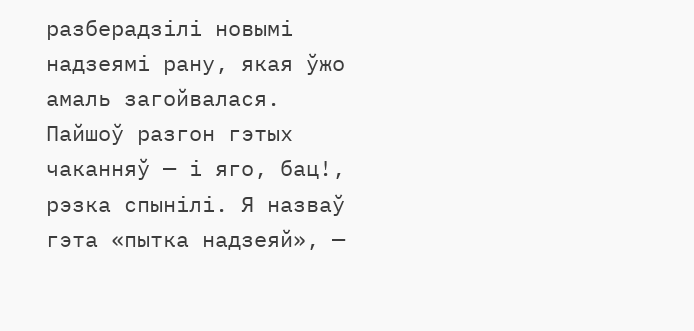разберадзілі новымі надзеямі рану, якая ўжо амаль загойвалася. Пайшоў разгон гэтых чаканняў — і яго, бац!, рэзка спынілі. Я назваў гэта «пытка надзеяй», —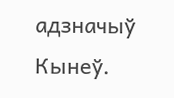адзначыў Кынеў.